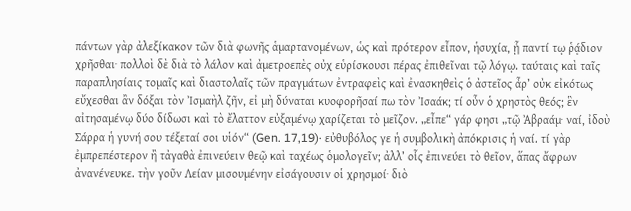πάντων γὰρ ἀλεξίκακον τῶν διὰ φωνῆς ἁμαρτανομένων, ὡς καὶ πρότερον εἶπον, ἡσυχία, ᾗ παντί τῳ ῥᾴδιον χρῆσθαι· πολλοὶ δὲ διὰ τὸ λάλον καὶ ἀμετροεπὲς οὐχ εὑρίσκουσι πέρας ἐπιθεῖναι τῷ λόγῳ. ταύταις καὶ ταῖς παραπλησίαις τομαῖς καὶ διαστολαῖς τῶν πραγμάτων ἐντραφεὶς καὶ ἐνασκηθεὶς ὁ ἀστεῖος ἆρ’ οὐκ εἰκότως εὔχεσθαι ἂν δόξαι τὸν Ἰσμαὴλ ζῆν, εἰ μὴ δύναται κυοφορῆσαί πω τὸν Ἰσαάκ; τί οὖν ὁ χρηστὸς θεός; ἓν αἰτησαμένῳ δύο δίδωσι καὶ τὸ ἔλαττον εὐξαμένῳ χαρίζεται τὸ μεῖζον. „εἶπε“ γάρ φησι „τῷ Ἀβραάμ· ναί, ἰδοὺ Σάρρα ἡ γυνή σου τέξεταί σοι υἱόν“ (Gen. 17,19)· εὐθυβόλος γε ἡ συμβολικὴ ἀπόκρισις ἡ ναί. τί γὰρ ἐμπρεπέστερον ἢ τἀγαθὰ ἐπινεύειν θεῷ καὶ ταχέως ὁμολογεῖν; ἀλλ’ οἷς ἐπινεύει τὸ θεῖον, ἅπας ἄφρων ἀνανένευκε. τὴν γοῦν Λείαν μισουμένην εἰσάγουσιν οἱ χρησμοί· διὸ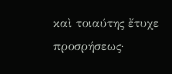καὶ τοιαύτης ἔτυχε προσρήσεως·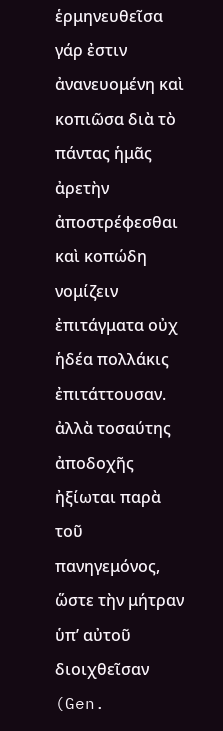ἑρμηνευθεῖσα γάρ ἐστιν ἀνανευομένη καὶ κοπιῶσα διὰ τὸ πάντας ἡμᾶς ἀρετὴν ἀποστρέφεσθαι καὶ κοπώδη νομίζειν ἐπιτάγματα οὐχ ἡδέα πολλάκις ἐπιτάττουσαν. ἀλλὰ τοσαύτης ἀποδοχῆς ἠξίωται παρὰ τοῦ πανηγεμόνος, ὥστε τὴν μήτραν ὑπ’ αὐτοῦ διοιχθεῖσαν (Gen.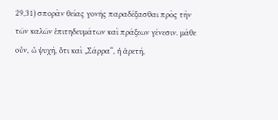29,31) σπορὰν θείας γονῆς παραδέξασθαι πρὸς τὴν τῶν καλῶν ἐπιτηδευμάτων καὶ πράξεων γένεσιν. μάθε οὖν, ὦ ψυχή, ὅτι καὶ „Σάρρα“, ἡ ἀρετή,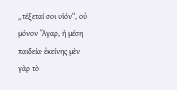„τέξεταί σοι υἱόν“, οὐ μόνον Ἄγαρ, ἡ μέση παιδεία· ἐκείνης μὲν γὰρ τὸ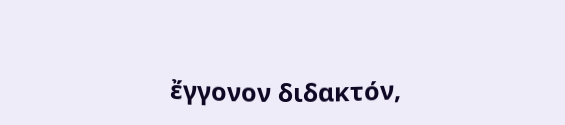ἔγγονον διδακτόν,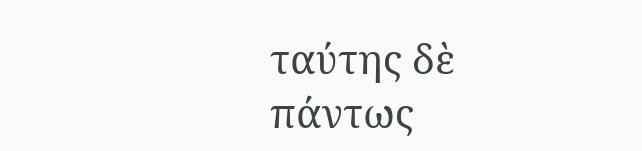ταύτης δὲ πάντως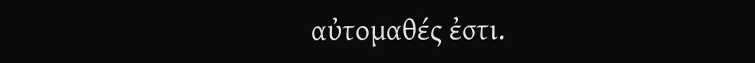αὐτομαθές ἐστι.